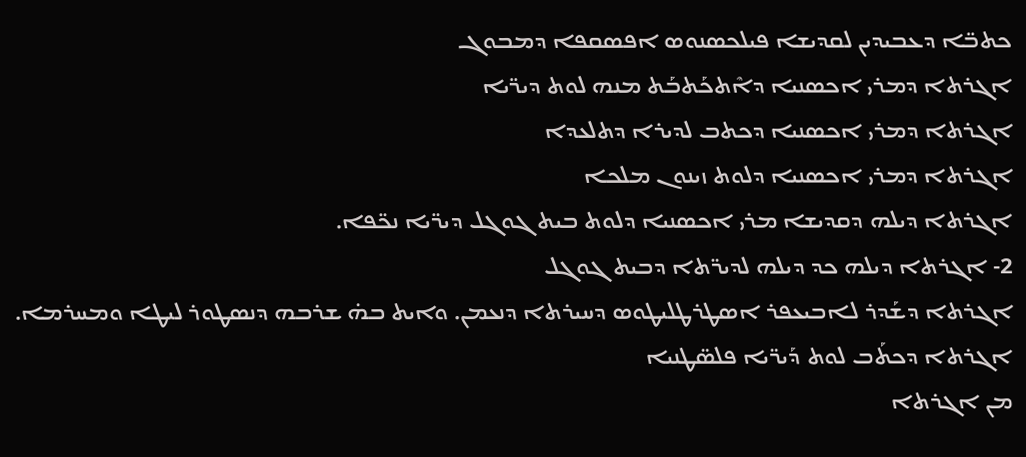ܟܬܒ̈ܐ ܕܥܒܝܕܝܢ ܠܩܕܝܫܐ ܦܝܠܟܣܢܘܣ ܐܦܣܩܦܐ ܕܡܒܘܓ
ܐܓܪܬܐ ܕܡܪܝ ܐܟܣܢܝܐ ܕܐܶܬܟܰܬܒܰܬ ܡܢܗ ܠܘܬ ܕܝܖ̈ܝܐ
ܐܓܪܬܐ ܕܡܪܝ ܐܟܣܢܝܐ ܕܟܬܒ ܠܕܝܪܐ ܕܬܠܥܕܐ
ܐܓܪܬܐ ܕܡܪܝ ܐܟܣܢܝܐ ܕܠܘܬ ܙܝܢܘܢ ܡܠܟܐ
ܐܓܪܬܐ ܕܝܠܗ ܕܩܕܝܫܐ ܡܪܝ ܐܟܣܢܝܐ ܕܠܘܬ ܒܝܬ ܓܘܓܠ ܕܝܖ̈ܝܐ ܢܟ̈ܦܐ.
2- ܐܓܪܬܐ ܕܝܠܗ ܟܕ ܕܝܠܗ ܠܕܝܖ̈ܬܐ ܕܒܝܬ ܓܘܓܠ
ܐܓܪܬܐ ܕܫܰܕܪ ܠܐܒܝܥܦܪ ܐܣܛܪܛܠܝܛܘܣ ܕܚܝܪܬܐ ܕܢܥܡܢ. ܘܐܝܬ ܒܗ̇ ܫܪܒܗ ܕܢܣܛܘܪ ܠܝܛܐ ܘܡܚܪܡܐ.
ܐܓܪܬܐ ܕܟܬܰܒ ܠܘܬ ܕܰܝܖ̈ܝܐ ܦܠܣ̈ܛܢܝܐ
ܡܢ ܐܓܪܬܐ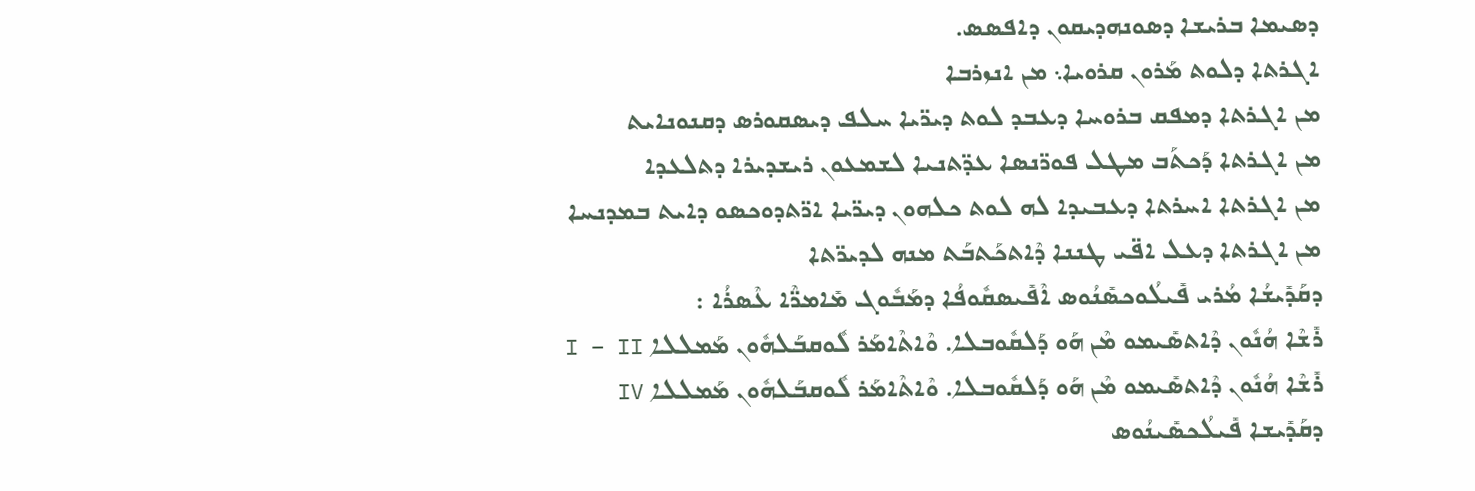ܕܣܝܡܐ ܒܪܝܫܐ ܕܣܘܢܗܕܝܩܘܢ ܕܐܦܣܣ.
ܐܓܪܬܐ ܕܠܘܬ ܡܰܪܘܢ ܩܪܘܝܐ܆ ܡܢ ܐܢܙܪܒܐ
ܡܢ ܐܓܪܬܐ ܕܡܦܩ ܒܪܘܚܐ ܕܥܒܕ ܠܘܬ ܕܝܖ̈ܝܐ ܚܠܦ ܕܝܣܩܘܪܣ ܕܩܢܘܢܐܝܬ
ܡܢ ܐܓܪܬܐ ܕܰܟܬܰܒ ܡܛܠ ܦܘܖ̈ܢܣܐ ܥܕ̈ܬܢܝܐ ܠܫܡܥܘܢ ܪܝܫܕܝܪܐ ܕܬܠܥܕܐ
ܡܢ ܐܓܪܬܐ ܐܚܪܬܐ ܕܥܒܝܕܐ ܠܗ ܠܘܬ ܟܠܗܘܢ ܕܝܖ̈ܝܐ ܐܖ̈ܬܕܘܟܣܘ ܕܐܝܬ ܒܡܕܢܚܐ
ܡܢ ܐܓܪܬܐ ܕܥܠ ܐܦ̈ܝ ܛܢܢܐ ܕܶܐܬܟܰܬܒܰܬ ܡܢܗ ܠܕܝܖ̈ܬܐ
ܕܩܰܕܺܝܫܳܐ ܡܳܪܝ ܦܺܝܠܳܘܟܣܺܢܳܘܣ ܐܶܦܺܝܣܩܽܘܦܳܐ ܕܡܰܒܽܘܓ ܡܺܐܡܪ̈ܶܐ ܥܶܣܪܳܐ :
ܪܺܫܶܐ ܗܳܢܽܘܢ ܕܶܐܬܣܺܝܡܘ ܡܶܢ ܗܰܘ ܕܰܠܩܽܘܒܠܐ. ܘܶܐܬܶܐܡܰܪ ܠܽܘܩܒܰܠܗܽܘܢ ܡܰܡܠܠܐ I – II
ܪܺܫܶܐ ܗܳܢܽܘܢ ܕܶܐܬܣܺܝܡܘ ܡܶܢ ܗܰܘ ܕܰܠܩܽܘܒܠܐ. ܘܶܐܬܶܐܡܰܪ ܠܽܘܩܒܰܠܗܽܘܢ ܡܰܡܠܠܐ IV
ܕܩܰܕܺܝܫܐ ܦܺܝܠܳܟܣܺܝܢܳܘܣ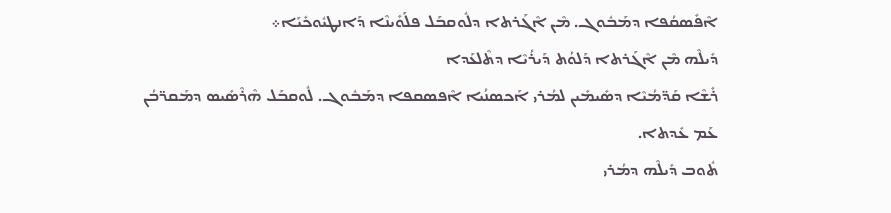ܐܶܦܺܣܩܳܦܐ ܕܡܰܒܽܘܓ. ܡܶܢ ܐܶܓܰܪܬܐ ܕܠܽܘܩܒܰܠ ܦܠܰܘܺܝܢܶܐ ܕܰܐܢܛܝܽܘܟܺܝܰܐ܀
ܕܺܝܠܶܗ ܡܶܢ ܐܶܓܰܪܬܐ ܕܰܠܘܳܬ ܕܰܝܪܳܝܶܐ ܕܬܶܠܥܰܕܐ
ܪܺܫܶܐ ܩܰܕ̈ܡܳܝܶܐ ܕܣܺܝܡܺܝܢ ܠܡܳܪܝ ܐܰܟܣܢܳܝܐ ܐܶܦܣܩܦܐ ܕܡܰܒܽܘܓ. ܠܽܘܩܒܰܠ ܗܶܪܶܣܺܝܣ ܕܡܰܩܪ̈ܒܳܢ ܥܰܡ ܥܺܕܬܐ.
ܬܽܘܒ ܕܺܝܠܶܗ ܕܡܳܪܝ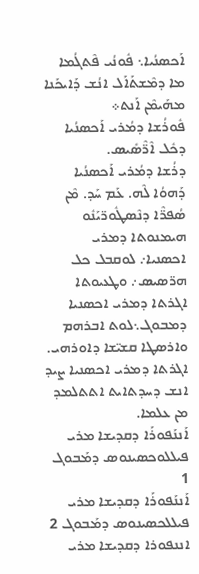ܐܰܟܣܢܳܝܐ܆ ܦܽܘܢܳܝ ܦܶܬܓܳܡܐ ܡܐ ܕܡܶܫܬܰܐܰܠ ܐܢܳܫ ܕܰܐܝܟܰܢܐ ܡܗܰܝܡܶܢ ܐܰܢܬ܀
ܦܽܘܪܳܫܐ ܕܡܳܪܝ ܐܰܟܣܢܳܝܐ ܕܟܽܠ ܐܶܪ̈ܶܣܺܝܣ.
ܕܪܳܫܐ ܕܡܳܪܝ ܐܰܟܣܢܳܝܐ ܕܰܗܘܳܐ ܠܶܗ. ܥܰܡ ܚܰܕ. ܡܶܢ ܣܳܦܪ̈ܶܐ ܕܢܶܣܛܽܘܪ̈ܝܰܢܽܘ
ܗܝܡܢܘܬܐ ܕܡܪܝ ܐܟܣܢܝܐ܇ ܠܘܩܒܠ ܟܠ ܗܪ̈ܣܝܣ܇ ܘܛܥܝܘܬܐ
ܐܓܪܬܐ ܕܡܪܝ ܐܟܣܢܝܐ ܕܡܒܘܓ܆ܠܘܬ ܐܒܪܗܡ ܘܐܪܣܛܐ ܩܫܝ̈ܫܐ ܕܐܘܪܗܝ.
ܐܓܪܬܐ ܕܡܪܝ ܐܟܣܢܝܐ ܨܝܕ ܐܢܫ ܕܚܕܬܐܝܬ ܐܬܬܠܡܕ ܡܢ ܥܠܡܐ.
ܐܰܢܢܰܦܘܪܰܐ ܕܩܕܝܫܐ ܡܪܝ ܦܝܠܠܘܟܣܝܢܘܣ ܕܡܰܒܘܓ 1
ܐܰܢܢܰܦܘܪܰܐ ܕܩܕܝܫܐ ܡܪܝ ܦܝܠܠܟܣܝܢܘܣ ܕܡܰܒܘܓ 2
ܐܢܢܦܘܪܐ ܕܩܕܝܫܐ ܡܪܝ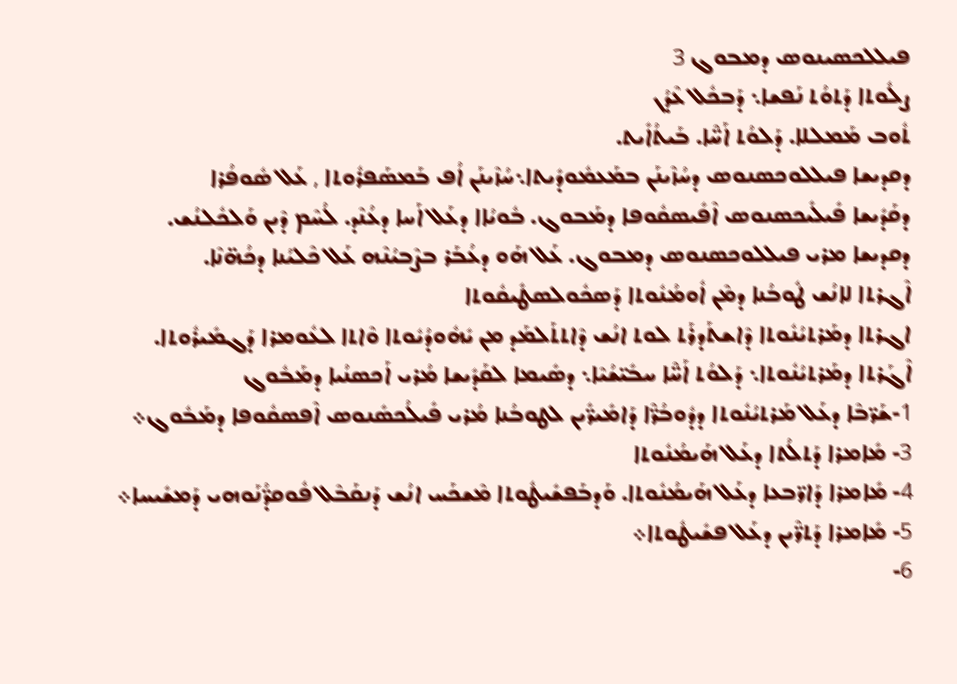ܦܝܠܠܟܣܝܢܘܣ ܕܡܒܘܓ 3
ܨܠܽܘܬܐ ܕܰܬܘܳܬ ܢܰܦܫܐ܆ ܕܰܒܟܽܠ ܥܶܕܳܢ
ܬܽܘܒ ܡܰܡܠܠܐ. ܕܰܠܘܳܬ ܐܰܚ̈ܶܐ. ܒܰܝܬܳܐܺܝܬ.
ܕܩܕܝܫܐ ܦܝܠܠܘܟܣܢܘܣ ܕܚܳܙܶܝܢܰܢ ܒܡܰܥܡܽܘܕܺܝܬܐ܆ܚܳܙܶܝܢܰܢ ܐܳܦ ܒܰܡܣܰܦܪܽܘܬܐ , ܥܰܠ ܣܽܘܦܳܪܐ
ܕܩܰܕܺܝܫܐ ܦܺܝܠܺܝܟܣܢܘܣ ܐܶܦܺܝܣܩܽܘܦܐ ܕܡܰܒܘܓ. ܒܽܘܝܳܐܐ ܕܥܰܠ ܐܰܚܐ ܕܥܳܢܶܕ. ܠܳܚܶܡ ܕܶܝܢ ܘܰܠܟܽܠܢܳܫ.
ܕܩܕܝܫܐ ܡܪܝ ܦܝܠܠܘܟܣܢܘܣ ܕܡܒܘܓ. ܥܰܠ ܗܰܘ ܕܥܳܒܰܪ ܒܨܶܒܝܳܢܶܗ ܥܰܠ ܟܶܠܝܳܢܐ ܕܟܳܗ̈ܢܶܐ.
ܐܶܓܪܬܐ ܠܐܢܳܫ ܛܽܘܒܳܢܐ ܕܡܶܢ ܐܽܘܡܳܢܽܘܬܐ ܕܰܣܟܽܘܠܣܛܺܝܩܽܘܬܐ
ܐܓܪܬܐ ܕܡܰܪܬܝܳܢܽܘܬܐ ܕܶܐܫܬܰܕܪܰܬ ܠܘܬ ܐܢܳܫ ܕܶܐܬܬܰܠܡܰܕ ܡܢ ܝܺܗܽܘܕܳܝܽܘܬܐ ܘܶܐܬܐ ܠܥܽܘܡܪܐ ܕܰܓܡܺܝܪܽܘܬܐ.
ܐܶܓܰܪܬܐ ܕܡܰܪܬܝܳܢܽܘܬܐ܆ ܕܰܠܘܳܬ ܐܰܚ̈ܶܐ ܚܒܺܝ̈ܫܳܝܶܐ܆ ܕܣܺܝܡܐ ܠܩܰܕܺܝܫܐ ܡܳܪܝ ܐܰܟܣܢܳܝܐ ܕܡܰܒܽܘܓ
1-ܫܰܖ̈ܒܶܐ ܕܥܰܠ ܡܰܪܬܝܳܢܽܘܬܐ ܕܕܽܘܒܳܖ̈ܶܐ ܕܰܐܡܺܝܖ̈ܺܝܢ ܠܛܘܒܳܢܐ ܡܳܪܝ ܦܺܝܠܳܟܣܺܢܘܣ ܐܶܦܣܩܽܘܦܐ ܕܡܰܒܽܘܓ܀
3- ܡܺܐܡܪܐ ܕܰܬܠܳܬܐ ܕܥܰܠ ܗܰܝܡܳܢܽܘܬܐ
4- ܡܺܐܡܪܐ ܕܰܐܪ̈ܒܥܐ ܕܥܰܠ ܗܰܝܡܳܢܽܘܬܐ. ܘܰܕܒܰܦܫܺܝܛܽܘܬܐ ܡܶܫܟܰܚ ܐܢܳܫ ܕܰܢܩܰܒܶܠ ܦܽܘܩܕ̈ܳܢܰܘܗܝ ܕܰܡܫܺܝܚܐ܀
5- ܡܺܐܡܪܐ ܕܰܬܪ̈ܶܝܢ ܕܥܰܠ ܦܫܺܝܛܽܘܬܐ܀
6-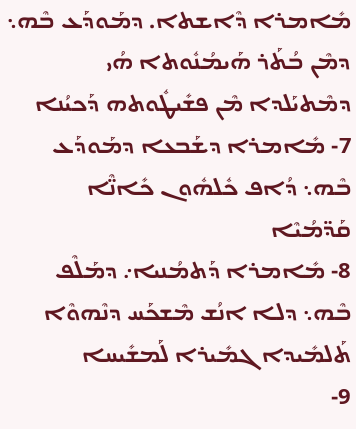ܡܺܐܡܪܐ ܕܶܐܫܬܐ. ܕܡܰܘܕܰܥ ܒܶܗ܆ ܕܡܶܢ ܒܳܬܰܪ ܗܰܝܡܳܢܽܘܬܐ ܗܳܝ ܕܡܶܬܝܰܠܕܐ ܡܶܢ ܦܫܺܝܛܽܘܬܗ ܕܰܟܝܳܢܐ
7- ܡܺܐܡܪܐ ܕܫܰܒܥܐ ܕܡܰܘܕܰܥ ܒܶܗ܆ ܕܳܐܦ ܟܽܠܗܽܘܢ ܟܺܐܢ̈ܶܐ ܩܰܕ̈ܡܳܝܶܐ
8- ܡܺܐܡܪܐ ܕܰܬܡܳܢܝܐ܇ ܕܡܰܠܶܦ ܒܶܗ܆ ܕܠܐ ܐܢܳܫ ܡܶܫܟܰܚ ܕܢܶܗܘܶܐ ܬܰܠܡܺܝܕܐ ܓܡܺܝܪܐ ܠܰܡܫܺܝܚܐ
9-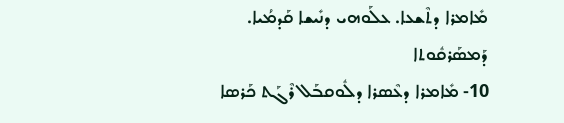ܡܺܐܡܪܐ ܕܬܶܫܥܐ. ܥܠܰܘܗܝ ܕܢܺܝܫܐ ܩܰܕܡܳܝܐ. ܕܰܡܣܰܪܩܽܘܬܐ
10- ܡܺܐܡܪܐ ܕܥܶܣܪܐ ܕܠܽܘܩܒܰܠ ܪܶܓܰܬ ܟܰܪܣܐ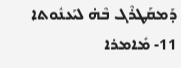ܕܰܡܩܰܛܪܶܓ ܒܶܗ̇ ܠܝܰܥܢܽܘܬܐ
11- ܡܺܐܡܪܐ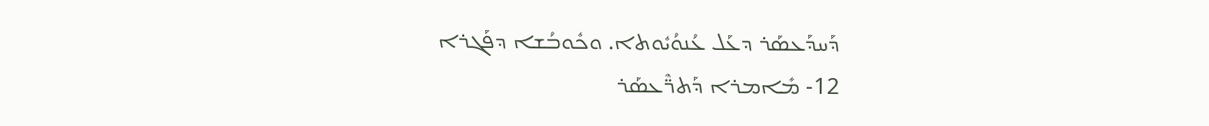ܕܰܚܕܰܥܣܰܪ ܕܥܰܠ ܥܳܢܘܳܝܽܘܬܐ. ܘܟܽܘܒܳܫܐ ܕܦܰܓܪܐ
12- ܡܺܐܡܪܐ ܕܰܬܪ̈ܶܥܣܰܪ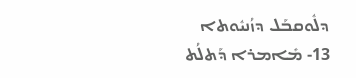ܕܠܽܘܩܒܰܠ ܕܙܳܢܝܽܘܬܐ
13- ܡܺܐܡܪܐ ܕܰܬܠܳܬ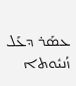ܥܣܰܪ ܕܥܰܠ ܙܳܢܝܽܘܬܐ